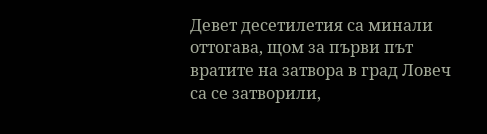Девет десетилетия са минали оттогава, щом за първи път вратите на затвора в град Ловеч са се затворили,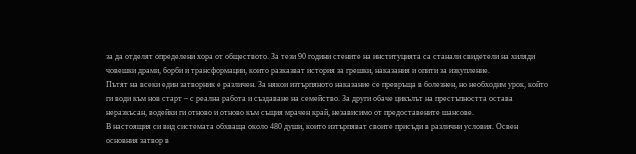за да отделят определени хора от обществото. За тези 90 години стените на институцията са станали свидетели на хиляди човешки драми, борби и трансформации, които разказват история за грешки, наказания и опити за изкупление.
Пътят на всеки един затворник е различен. За някои изтърпяното наказание се превръща в болезнен, но необходим урок, който ги води към нов старт – с реална работа и създаване на семейство. За други обаче цикълът на престъпността остава неразкъсан, водейки ги отново и отново към същия мрачен край, независимо от предоставените шансове.
В настоящия си вид системата обхваща около 480 души, които изтърпяват своите присъди в различни условия. Освен основния затвор в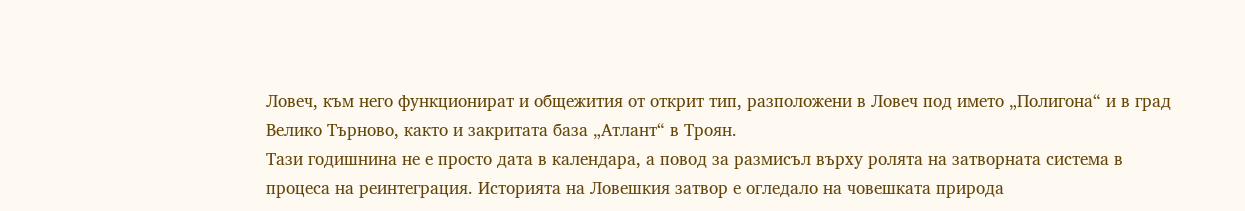Ловеч, към него функционират и общежития от открит тип, разположени в Ловеч под името „Полигона“ и в град Велико Търново, както и закритата база „Атлант“ в Троян.
Тази годишнина не е просто дата в календара, а повод за размисъл върху ролята на затворната система в процеса на реинтеграция. Историята на Ловешкия затвор е огледало на човешката природа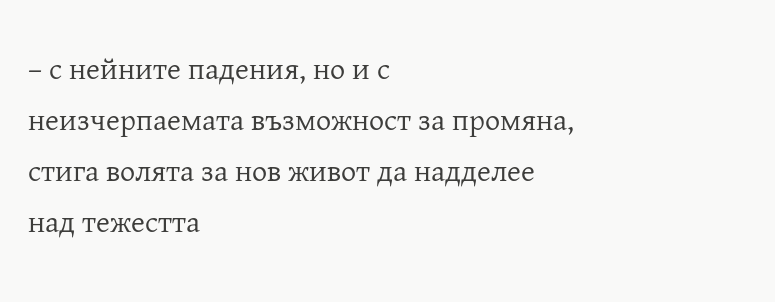– с нейните падения, но и с неизчерпаемата възможност за промяна, стига волята за нов живот да надделее над тежестта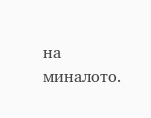на миналото.